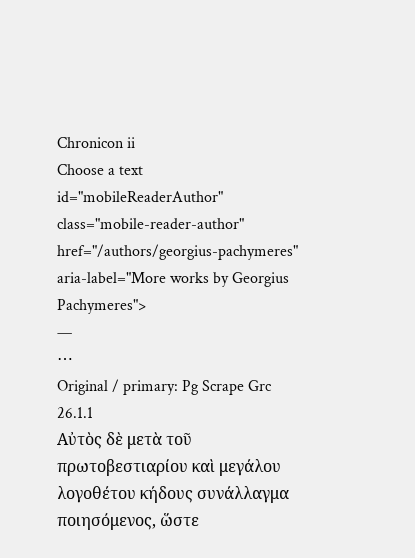Chronicon ii
Choose a text
id="mobileReaderAuthor" class="mobile-reader-author" href="/authors/georgius-pachymeres" aria-label="More works by Georgius Pachymeres">
—
⋯
Original / primary: Pg Scrape Grc
26.1.1
Αὐτὸς δὲ μετὰ τοῦ πρωτοβεστιαρίου καὶ μεγάλου λογοθέτου κήδους συνάλλαγμα ποιησόμενος, ὥστε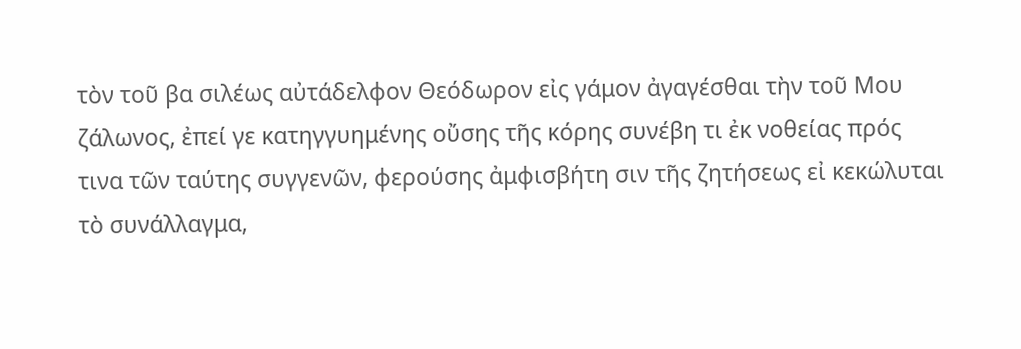τὸν τοῦ βα σιλέως αὐτάδελφον Θεόδωρον εἰς γάμον ἀγαγέσθαι τὴν τοῦ Μου ζάλωνος, ἐπεί γε κατηγγυημένης οὔσης τῆς κόρης συνέβη τι ἐκ νοθείας πρός τινα τῶν ταύτης συγγενῶν, φερούσης ἀμφισβήτη σιν τῆς ζητήσεως εἰ κεκώλυται τὸ συνάλλαγμα,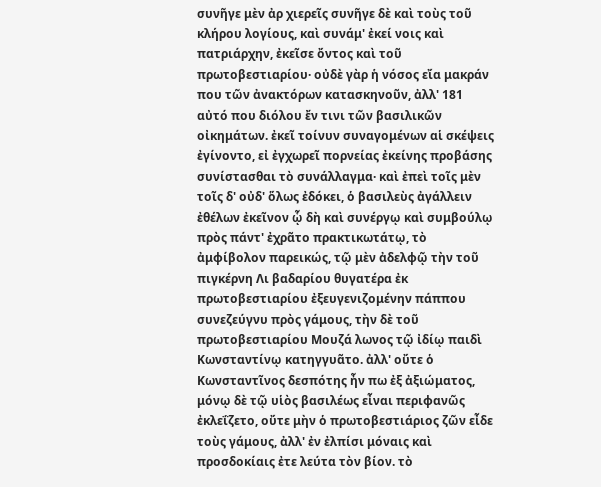συνῆγε μὲν ἀρ χιερεῖς συνῆγε δὲ καὶ τοὺς τοῦ κλήρου λογίους, καὶ συνάμ' ἐκεί νοις καὶ πατριάρχην, ἐκεῖσε ὄντος καὶ τοῦ πρωτοβεστιαρίου· οὐδὲ γὰρ ἡ νόσος εἴα μακράν που τῶν ἀνακτόρων κατασκηνοῦν, ἀλλ' 181 αὐτό που διόλου ἔν τινι τῶν βασιλικῶν οἰκημάτων. ἐκεῖ τοίνυν συναγομένων αἱ σκέψεις ἐγίνοντο, εἰ ἐγχωρεῖ πορνείας ἐκείνης προβάσης συνίστασθαι τὸ συνάλλαγμα· καὶ ἐπεὶ τοῖς μὲν τοῖς δ' οὐδ' ὅλως ἐδόκει, ὁ βασιλεὺς ἀγάλλειν ἐθέλων ἐκεῖνον ᾧ δὴ καὶ συνέργῳ καὶ συμβούλῳ πρὸς πάντ' ἐχρᾶτο πρακτικωτάτῳ, τὸ ἀμφίβολον παρεικώς, τῷ μὲν ἀδελφῷ τὴν τοῦ πιγκέρνη Λι βαδαρίου θυγατέρα ἐκ πρωτοβεστιαρίου ἐξευγενιζομένην πάππου συνεζεύγνυ πρὸς γάμους, τὴν δὲ τοῦ πρωτοβεστιαρίου Μουζά λωνος τῷ ἰδίῳ παιδὶ Κωνσταντίνῳ κατηγγυᾶτο. ἀλλ' οὔτε ὁ Κωνσταντῖνος δεσπότης ἦν πω ἐξ ἀξιώματος, μόνῳ δὲ τῷ υἱὸς βασιλέως εἶναι περιφανῶς ἐκλεΐζετο, οὔτε μὴν ὁ πρωτοβεστιάριος ζῶν εἶδε τοὺς γάμους, ἀλλ' ἐν ἐλπίσι μόναις καὶ προσδοκίαις ἐτε λεύτα τὸν βίον. τὸ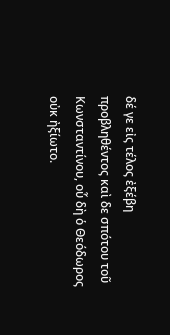δέ γε εἰς τέλος ἐξέβη προβληθέντος καὶ δε σπότου τοῦ Κωνσταντίνου, οὗ δὴ ὁ Θεόδωρος οὐκ ἠξίωτο.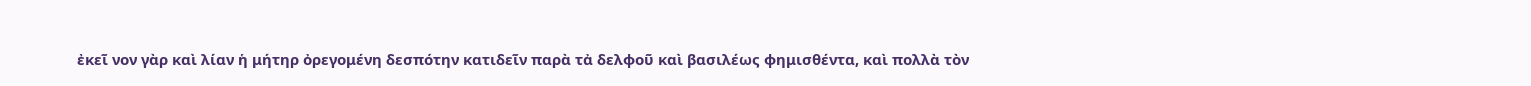ἐκεῖ νον γὰρ καὶ λίαν ἡ μήτηρ ὀρεγομένη δεσπότην κατιδεῖν παρὰ τἀ δελφοῦ καὶ βασιλέως φημισθέντα, καὶ πολλὰ τὸν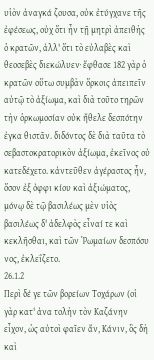υἱὸν ἀναγκά ζουσα, οὐκ ἐτύγχανε τῆς ἐφέσεως, οὐχ ὅτι ἦν τῇ μητρὶ ἀπειθὴς ὁ κρατῶν, ἀλλ' ὅτι τὸ εὐλαβὲς καὶ θεοσεβὲς διεκώλυεν· ἔφθασε 182 γὰρ ὁ κρατῶν οὕτω συμβὰν ὅρκοις ἀπειπεῖν αὐτῷ τὸ ἀξίωμα, καὶ διὰ τοῦτο τηρῶν τὴν ὁρκωμοσίαν οὐκ ἤθελε δεσπότην ἐγκα θιστᾶν. διδόντος δὲ διὰ ταῦτα τὸ σεβαστοκρατορικὸν ἀξίωμα, ἐκεῖνος οὐ κατεδέχετο. κἀντεῦθεν ἀγέραστος ἦν, ὅσον ἐξ ὀφφι κίου καὶ ἀξιώματος, μόνῳ δὲ τῷ βασιλέως μὲν υἱὸς βασιλέως δ' ἀδελφὸς εἶναί τε καὶ κεκλῆσθαι, καὶ τῶν Ῥωμαίων δεσπόσυ νος, ἐκλεΐζετο.
26.1.2
Περὶ δέ γε τῶν βορείων Τοχάρων (οἱ γὰρ κατ' ἀνα τολὴν τὸν Καζάνην εἶχον, ὡς αὐτοὶ φαῖεν ἄν, Κάνιν, ὃς δὴ καὶ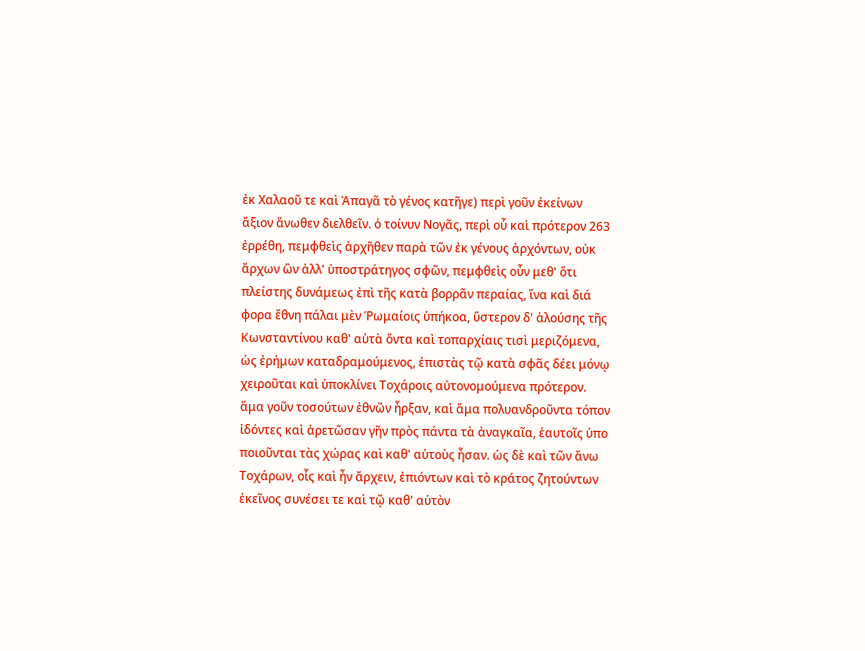ἐκ Χαλαοῦ τε καὶ Ἀπαγᾶ τὸ γένος κατῆγε) περὶ γοῦν ἐκείνων ἄξιον ἄνωθεν διελθεῖν. ὁ τοίνυν Νογᾶς, περὶ οὗ καὶ πρότερον 263 ἐρρέθη, πεμφθεὶς ἀρχῆθεν παρὰ τῶν ἐκ γένους ἀρχόντων, οὐκ ἄρχων ὢν ἀλλ' ὑποστράτηγος σφῶν, πεμφθεὶς οὖν μεθ' ὅτι πλείστης δυνάμεως ἐπὶ τῆς κατὰ βορρᾶν περαίας, ἵνα καὶ διά φορα ἔθνη πάλαι μὲν Ῥωμαίοις ὑπήκοα, ὕστερον δ' ἁλούσης τῆς Κωνσταντίνου καθ' αὑτὰ ὄντα καὶ τοπαρχίαις τισὶ μεριζόμενα, ὡς ἐρήμων καταδραμούμενος, ἐπιστὰς τῷ κατὰ σφᾶς δέει μόνῳ χειροῦται καὶ ὑποκλίνει Τοχάροις αὐτονομούμενα πρότερον. ἅμα γοῦν τοσούτων ἐθνῶν ἦρξαν, καὶ ἅμα πολυανδροῦντα τόπον ἰδόντες καὶ ἀρετῶσαν γῆν πρὸς πάντα τὰ ἀναγκαῖα, ἑαυτοῖς ὑπο ποιοῦνται τὰς χώρας καὶ καθ' αὑτοὺς ἦσαν. ὡς δὲ καὶ τῶν ἄνω Τοχάρων, οἷς καὶ ἦν ἄρχειν, ἐπιόντων καὶ τὸ κράτος ζητούντων ἐκεῖνος συνέσει τε καὶ τῷ καθ' αὑτὸν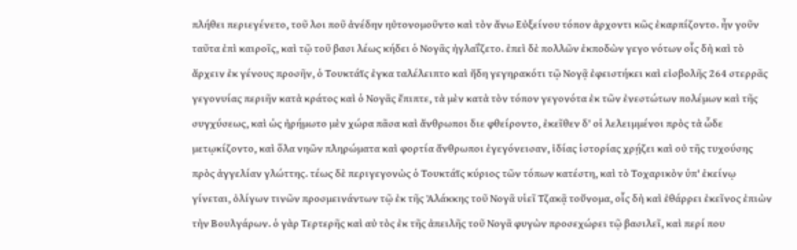πλήθει περιεγένετο, τοῦ λοι ποῦ ἀνέδην ηὐτονομοῦντο καὶ τὸν ἄνω Εὐξείνου τόπον ἀρχοντι κῶς ἐκαρπίζοντο. ἦν γοῦν ταῦτα ἐπὶ καιροῖς, καὶ τῷ τοῦ βασι λέως κήδει ὁ Νογᾶς ἠγλαΐζετο. ἐπεὶ δὲ πολλῶν ἐκποδὼν γεγο νότων οἷς δὴ καὶ τὸ ἄρχειν ἐκ γένους προσῆν, ὁ Τουκτάϊς ἐγκα ταλέλειπτο καὶ ἤδη γεγηρακότι τῷ Νογᾷ ἐφειστήκει καὶ εἰσβολῆς 264 στερρᾶς γεγονυίας περιῆν κατὰ κράτος καὶ ὁ Νογᾶς ἔπιπτε, τὰ μὲν κατὰ τὸν τόπον γεγονότα ἐκ τῶν ἐνεστώτων πολέμων καὶ τῆς συγχύσεως, καὶ ὡς ἠρήμωτο μὲν χώρα πᾶσα καὶ ἄνθρωποι διε φθείροντο, ἐκεῖθεν δ' οἱ λελειμμένοι πρὸς τὰ ὧδε μετῳκίζοντο, καὶ ὅλα νηῶν πληρώματα καὶ φορτία ἄνθρωποι ἐγεγόνεισαν, ἰδίας ἱστορίας χρῄζει καὶ οὐ τῆς τυχούσης πρὸς ἀγγελίαν γλώττης. τέως δὲ περιγεγονὼς ὁ Τουκτάϊς κύριος τῶν τόπων κατέστη, καὶ τὸ Τοχαρικὸν ὑπ' ἐκείνῳ γίνεται, ὀλίγων τινῶν προσμεινάντων τῷ ἐκ τῆς Ἀλάκκης τοῦ Νογᾶ υἱεῖ Τζακᾷ τοὔνομα, οἷς δὴ καὶ ἐθάρρει ἐκεῖνος ἐπιὼν τὴν Βουλγάρων. ὁ γὰρ Τερτερῆς καὶ αὐ τὸς ἐκ τῆς ἀπειλῆς τοῦ Νογᾶ φυγὼν προσεχώρει τῷ βασιλεῖ, καὶ περί που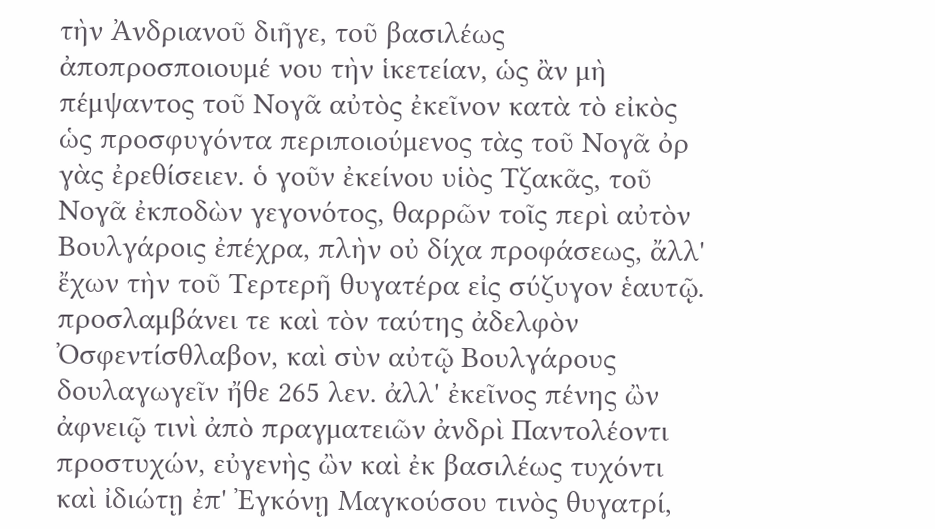τὴν Ἀνδριανοῦ διῆγε, τοῦ βασιλέως ἀποπροσποιουμέ νου τὴν ἱκετείαν, ὡς ἂν μὴ πέμψαντος τοῦ Νογᾶ αὐτὸς ἐκεῖνον κατὰ τὸ εἰκὸς ὡς προσφυγόντα περιποιούμενος τὰς τοῦ Νογᾶ ὀρ γὰς ἐρεθίσειεν. ὁ γοῦν ἐκείνου υἱὸς Τζακᾶς, τοῦ Νογᾶ ἐκποδὼν γεγονότος, θαρρῶν τοῖς περὶ αὐτὸν Βουλγάροις ἐπέχρα, πλὴν οὐ δίχα προφάσεως, ἄλλ' ἔχων τὴν τοῦ Τερτερῆ θυγατέρα εἰς σύζυγον ἑαυτῷ. προσλαμβάνει τε καὶ τὸν ταύτης ἀδελφὸν Ὀσφεντίσθλαβον, καὶ σὺν αὐτῷ Βουλγάρους δουλαγωγεῖν ἤθε 265 λεν. ἀλλ' ἐκεῖνος πένης ὢν ἀφνειῷ τινὶ ἀπὸ πραγματειῶν ἀνδρὶ Παντολέοντι προστυχών, εὐγενὴς ὢν καὶ ἐκ βασιλέως τυχόντι καὶ ἰδιώτῃ ἐπ' Ἐγκόνῃ Μαγκούσου τινὸς θυγατρί,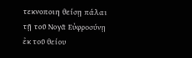τεκνοποιη θείσῃ πάλαι τῇ τοῦ Νογᾶ Εὐφροσύνῃ ἐκ τοῦ θείου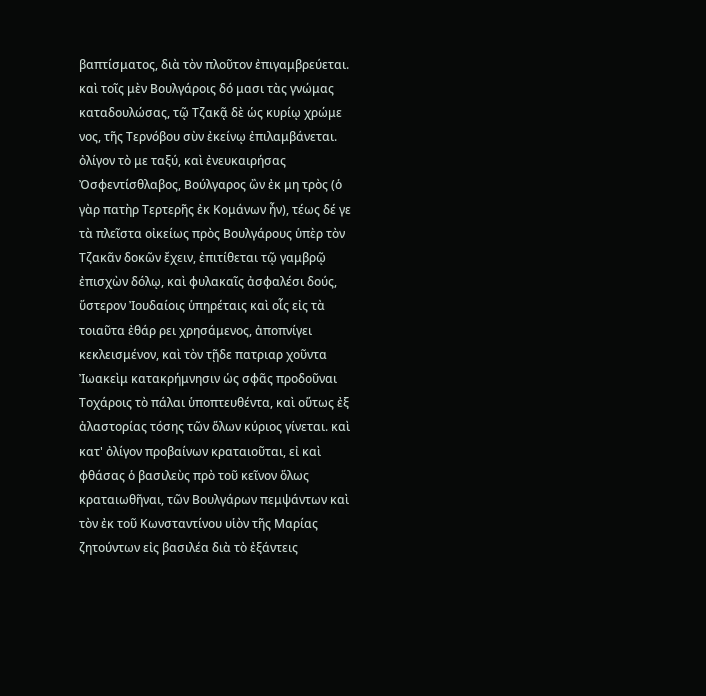βαπτίσματος, διὰ τὸν πλοῦτον ἐπιγαμβρεύεται. καὶ τοῖς μὲν Βουλγάροις δό μασι τὰς γνώμας καταδουλώσας, τῷ Τζακᾷ δὲ ὡς κυρίῳ χρώμε νος, τῆς Τερνόβου σὺν ἐκείνῳ ἐπιλαμβάνεται. ὀλίγον τὸ με ταξύ, καὶ ἐνευκαιρήσας Ὀσφεντίσθλαβος, Βούλγαρος ὢν ἐκ μη τρὸς (ὁ γὰρ πατὴρ Τερτερῆς ἐκ Κομάνων ἦν), τέως δέ γε τὰ πλεῖστα οἰκείως πρὸς Βουλγάρους ὑπὲρ τὸν Τζακᾶν δοκῶν ἔχειν, ἐπιτίθεται τῷ γαμβρῷ ἐπισχὼν δόλῳ, καὶ φυλακαῖς ἀσφαλέσι δούς, ὕστερον Ἰουδαίοις ὑπηρέταις καὶ οἷς εἰς τὰ τοιαῦτα ἐθάρ ρει χρησάμενος, ἀποπνίγει κεκλεισμένον, καὶ τὸν τῇδε πατριαρ χοῦντα Ἰωακεὶμ κατακρήμνησιν ὡς σφᾶς προδοῦναι Τοχάροις τὸ πάλαι ὑποπτευθέντα, καὶ οὕτως ἐξ ἀλαστορίας τόσης τῶν ὅλων κύριος γίνεται. καὶ κατ' ὀλίγον προβαίνων κραταιοῦται, εἰ καὶ φθάσας ὁ βασιλεὺς πρὸ τοῦ κεῖνον ὅλως κραταιωθῆναι, τῶν Βουλγάρων πεμψάντων καὶ τὸν ἐκ τοῦ Κωνσταντίνου υἱὸν τῆς Μαρίας ζητούντων εἰς βασιλέα διὰ τὸ ἐξάντεις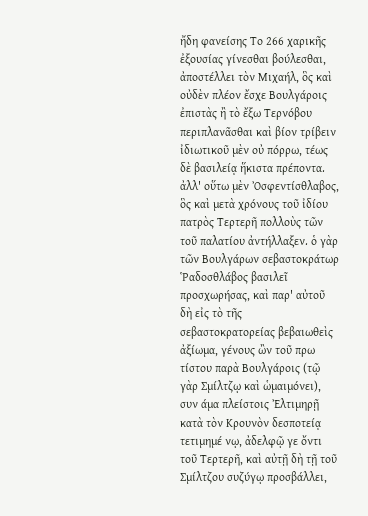ἤδη φανείσης Το 266 χαρικῆς ἐξουσίας γίνεσθαι βούλεσθαι, ἀποστέλλει τὸν Μιχαήλ, ὃς καὶ οὐδὲν πλέον ἔσχε Βουλγάροις ἐπιστὰς ἢ τὸ ἔξω Τερνόβου περιπλανᾶσθαι καὶ βίον τρίβειν ἰδιωτικοῦ μὲν οὐ πόρρω, τέως δὲ βασιλείᾳ ἥκιστα πρέποντα. ἀλλ' οὕτω μὲν Ὀσφεντίσθλαβος, ὃς καὶ μετὰ χρόνους τοῦ ἰδίου πατρὸς Τερτερῆ πολλοὺς τῶν τοῦ παλατίου ἀντήλλαξεν. ὁ γὰρ τῶν Βουλγάρων σεβαστοκράτωρ Ῥαδοσθλάβος βασιλεῖ προσχωρήσας, καὶ παρ' αὐτοῦ δὴ εἰς τὸ τῆς σεβαστοκρατορείας βεβαιωθεὶς ἀξίωμα, γένους ὢν τοῦ πρω τίστου παρὰ Βουλγάροις (τῷ γὰρ Σμίλτζῳ καὶ ὡμαιμόνει), συν άμα πλείστοις Ἐλτιμηρῇ κατὰ τὸν Κρουνὸν δεσποτείᾳ τετιμημέ νῳ, ἀδελφῷ γε ὄντι τοῦ Τερτερῆ, καὶ αὐτῇ δὴ τῇ τοῦ Σμίλτζου συζύγῳ προσβάλλει,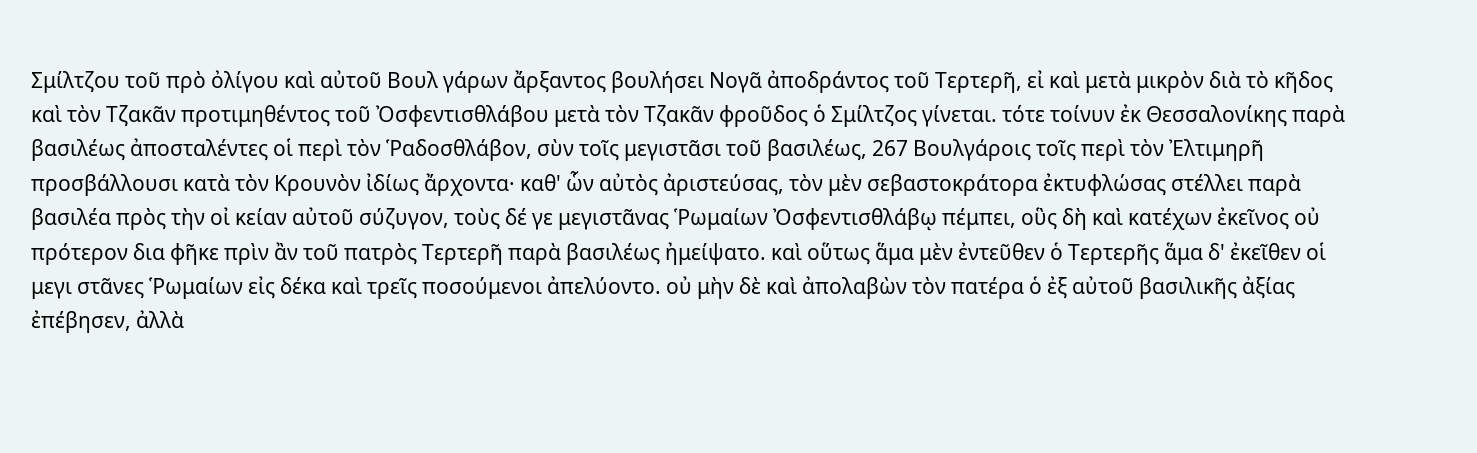Σμίλτζου τοῦ πρὸ ὀλίγου καὶ αὐτοῦ Βουλ γάρων ἄρξαντος βουλήσει Νογᾶ ἀποδράντος τοῦ Τερτερῆ, εἰ καὶ μετὰ μικρὸν διὰ τὸ κῆδος καὶ τὸν Τζακᾶν προτιμηθέντος τοῦ Ὀσφεντισθλάβου μετὰ τὸν Τζακᾶν φροῦδος ὁ Σμίλτζος γίνεται. τότε τοίνυν ἐκ Θεσσαλονίκης παρὰ βασιλέως ἀποσταλέντες οἱ περὶ τὸν Ῥαδοσθλάβον, σὺν τοῖς μεγιστᾶσι τοῦ βασιλέως, 267 Βουλγάροις τοῖς περὶ τὸν Ἐλτιμηρῆ προσβάλλουσι κατὰ τὸν Κρουνὸν ἰδίως ἄρχοντα· καθ' ὧν αὐτὸς ἀριστεύσας, τὸν μὲν σεβαστοκράτορα ἐκτυφλώσας στέλλει παρὰ βασιλέα πρὸς τὴν οἰ κείαν αὐτοῦ σύζυγον, τοὺς δέ γε μεγιστᾶνας Ῥωμαίων Ὀσφεντισθλάβῳ πέμπει, οὓς δὴ καὶ κατέχων ἐκεῖνος οὐ πρότερον δια φῆκε πρὶν ἂν τοῦ πατρὸς Τερτερῆ παρὰ βασιλέως ἠμείψατο. καὶ οὕτως ἅμα μὲν ἐντεῦθεν ὁ Τερτερῆς ἅμα δ' ἐκεῖθεν οἱ μεγι στᾶνες Ῥωμαίων εἰς δέκα καὶ τρεῖς ποσούμενοι ἀπελύοντο. οὐ μὴν δὲ καὶ ἀπολαβὼν τὸν πατέρα ὁ ἐξ αὐτοῦ βασιλικῆς ἀξίας ἐπέβησεν, ἀλλὰ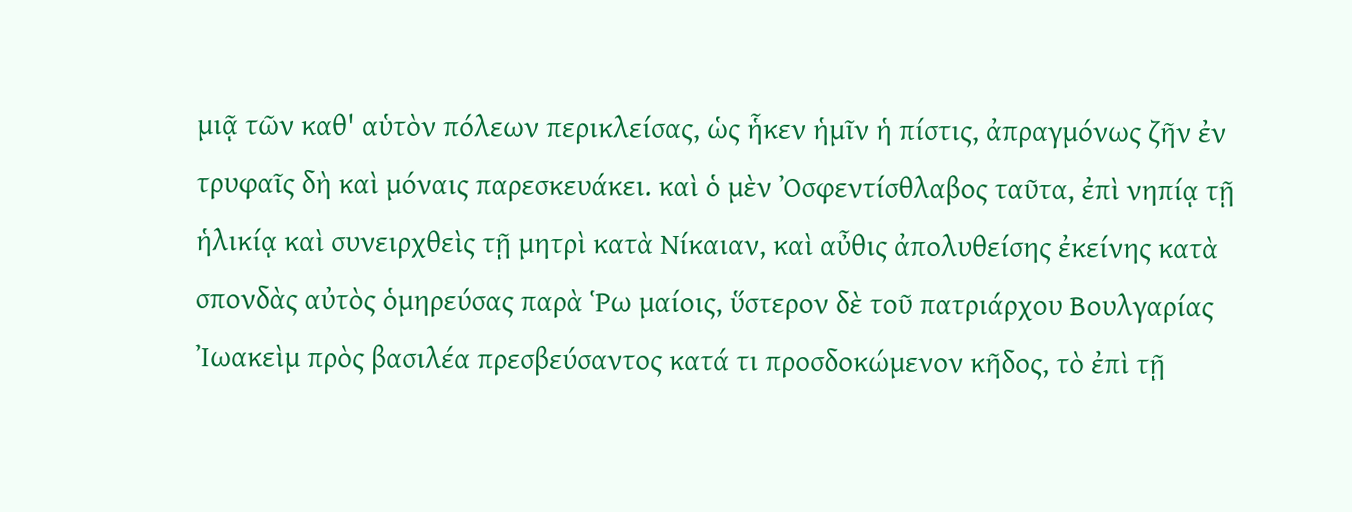μιᾷ τῶν καθ' αὑτὸν πόλεων περικλείσας, ὡς ἧκεν ἡμῖν ἡ πίστις, ἀπραγμόνως ζῆν ἐν τρυφαῖς δὴ καὶ μόναις παρεσκευάκει. καὶ ὁ μὲν Ὀσφεντίσθλαβος ταῦτα, ἐπὶ νηπίᾳ τῇ ἡλικίᾳ καὶ συνειρχθεὶς τῇ μητρὶ κατὰ Νίκαιαν, καὶ αὖθις ἀπολυθείσης ἐκείνης κατὰ σπονδὰς αὐτὸς ὁμηρεύσας παρὰ Ῥω μαίοις, ὕστερον δὲ τοῦ πατριάρχου Βουλγαρίας Ἰωακεὶμ πρὸς βασιλέα πρεσβεύσαντος κατά τι προσδοκώμενον κῆδος, τὸ ἐπὶ τῇ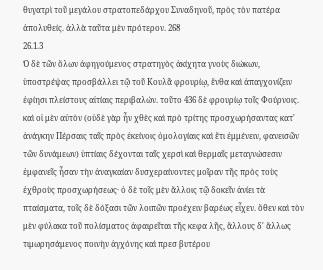θυγατρὶ τοῦ μεγάλου στρατοπεδάρχου Συναδηνοῦ, πρὸς τὸν πατέρα ἀπολυθείς. ἀλλὰ ταῦτα μὲν πρότερον. 268
26.1.3
Ὁ δὲ τῶν ὅλων ἀφηγούμενος στρατηγὸς ἀκίχητα γνοὺς διώκων, ὑποστρέψας προσβάλλει τῷ τοῦ Κουλᾶ φρουρίῳ, ἔνθα καὶ ἀπαγχονίζειν ἐφίησι πλείστους αἰτίαις περιβαλών. τοῦτο 436 δὲ φρουρίῳ τοῖς Φούρνοις. καὶ οἱ μὲν αὐτὸν (οὐδὲ γὰρ ἦν χθὲς καὶ πρὸ τρίτης προσχωρήσαντας κατ' ἀνάγκην Πέρσαις ταῖς πρὸς ἐκείνοις ὁμολογίαις καὶ ἔτι ἐμμένειν, φανεισῶν τῶν δυνάμεων) ὑπτίαις δέχονται ταῖς χερσὶ καὶ θερμαῖς μεταγνώσεσιν ἐμφανεῖς ἦσαν τὴν ἀναγκαίαν δυσχεραίνοντες μοῖραν τῆς πρὸς τοὺς ἐχθροὺς προσχωρήσεως· ὁ δὲ τοῖς μὲν ἄλλοις τῷ δοκεῖν ἀνίει τὰ πταίσματα, τοῖς δὲ δόξασι τῶν λοιπῶν προέχειν βαρέως εἶχεν. ὅθεν καὶ τὸν μὲν φύλακα τοῦ πολίσματος ἀφαιρεῖται τῆς κεφα λῆς, ἄλλους δ' ἄλλως τιμωρησάμενος ποινὴν ἀγχόνης καὶ πρεσ βυτέρου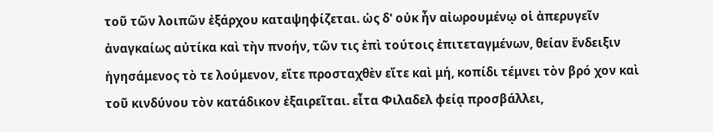τοῦ τῶν λοιπῶν ἐξάρχου καταψηφίζεται. ὡς δ' οὐκ ἦν αἰωρουμένῳ οἱ ἀπερυγεῖν ἀναγκαίως αὐτίκα καὶ τὴν πνοήν, τῶν τις ἐπὶ τούτοις ἐπιτεταγμένων, θείαν ἔνδειξιν ἡγησάμενος τὸ τε λούμενον, εἴτε προσταχθὲν εἴτε καὶ μή, κοπίδι τέμνει τὸν βρό χον καὶ τοῦ κινδύνου τὸν κατάδικον ἐξαιρεῖται. εἶτα Φιλαδελ φείᾳ προσβάλλει,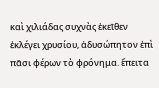καὶ χιλιάδας συχνὰς ἐκεῖθεν ἐκλέγει χρυσίου, ἀδυσώπητον ἐπὶ πᾶσι φέρων τὸ φρόνημα. ἔπειτα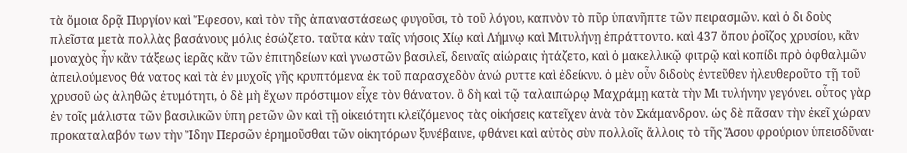τὰ ὅμοια δρᾷ Πυργίον καὶ Ἔφεσον, καὶ τὸν τῆς ἀπαναστάσεως φυγοῦσι, τὸ τοῦ λόγου, καπνὸν τὸ πῦρ ὑπανῆπτε τῶν πειρασμῶν. καὶ ὁ δι δοὺς πλεῖστα μετὰ πολλὰς βασάνους μόλις ἐσώζετο. ταῦτα κἀν ταῖς νήσοις Χίῳ καὶ Λήμνῳ καὶ Μιτυλήνῃ ἐπράττοντο. καὶ 437 ὅπου ῥοῖζος χρυσίου, κἂν μοναχὸς ἦν κἂν τάξεως ἱερᾶς κἂν τῶν ἐπιτηδείων καὶ γνωστῶν βασιλεῖ, δειναῖς αἰώραις ἠτάζετο, καὶ ὁ μακελλικῷ φιτρῷ καὶ κοπίδι πρὸ ὀφθαλμῶν ἀπειλούμενος θά νατος καὶ τὰ ἐν μυχοῖς γῆς κρυπτόμενα ἐκ τοῦ παρασχεδὸν ἀνώ ρυττε καὶ ἐδείκνυ. ὁ μὲν οὖν διδοὺς ἐντεῦθεν ἠλευθεροῦτο τῇ τοῦ χρυσοῦ ὡς ἀληθῶς ἐτυμότητι, ὁ δὲ μὴ ἔχων πρόστιμον εἶχε τὸν θάνατον. ὃ δὴ καὶ τῷ ταλαιπώρῳ Μαχράμῃ κατὰ τὴν Μι τυλήνην γεγόνει. οὗτος γὰρ ἐν τοῖς μάλιστα τῶν βασιλικῶν ὑπη ρετῶν ὢν καὶ τῇ οἰκειότητι κλεϊζόμενος τὰς οἰκήσεις κατεῖχεν ἀνὰ τὸν Σκάμανδρον. ὡς δὲ πᾶσαν τὴν ἐκεῖ χώραν προκαταλαβόν των τὴν Ἴδην Περσῶν ἐρημοῦσθαι τῶν οἰκητόρων ξυνέβαινε, φθάνει καὶ αὐτὸς σὺν πολλοῖς ἄλλοις τὸ τῆς Ἄσου φρούριον ὑπεισδῦναι·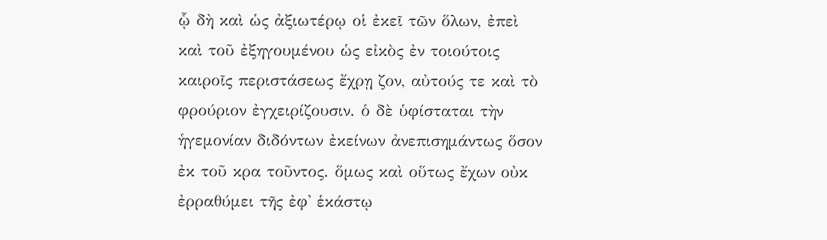ᾧ δὴ καὶ ὡς ἀξιωτέρῳ οἱ ἐκεῖ τῶν ὅλων, ἐπεὶ καὶ τοῦ ἐξηγουμένου ὡς εἰκὸς ἐν τοιούτοις καιροῖς περιστάσεως ἔχρῃ ζον, αὐτούς τε καὶ τὸ φρούριον ἐγχειρίζουσιν. ὁ δὲ ὑφίσταται τὴν ἡγεμονίαν διδόντων ἐκείνων ἀνεπισημάντως ὅσον ἐκ τοῦ κρα τοῦντος. ὅμως καὶ οὕτως ἔχων οὐκ ἐρραθύμει τῆς ἐφ' ἑκάστῳ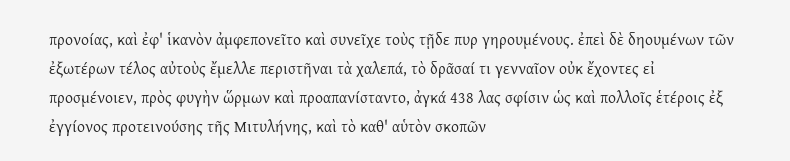προνοίας, καὶ ἐφ' ἱκανὸν ἀμφεπονεῖτο καὶ συνεῖχε τοὺς τῇδε πυρ γηρουμένους. ἐπεὶ δὲ δηουμένων τῶν ἐξωτέρων τέλος αὐτοὺς ἔμελλε περιστῆναι τὰ χαλεπά, τὸ δρᾶσαί τι γενναῖον οὐκ ἔχοντες εἰ προσμένοιεν, πρὸς φυγὴν ὥρμων καὶ προαπανίσταντο, ἀγκά 438 λας σφίσιν ὡς καὶ πολλοῖς ἑτέροις ἐξ ἐγγίονος προτεινούσης τῆς Μιτυλήνης, καὶ τὸ καθ' αὑτὸν σκοπῶν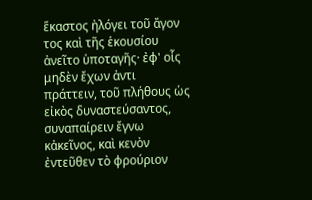ἕκαστος ἠλόγει τοῦ ἄγον τος καὶ τῆς ἑκουσίου ἀνεῖτο ὑποταγῆς· ἐφ' οἷς μηδὲν ἔχων ἀντι πράττειν, τοῦ πλήθους ὡς εἰκὸς δυναστεύσαντος, συναπαίρειν ἔγνω κἀκεῖνος, καὶ κενὸν ἐντεῦθεν τὸ φρούριον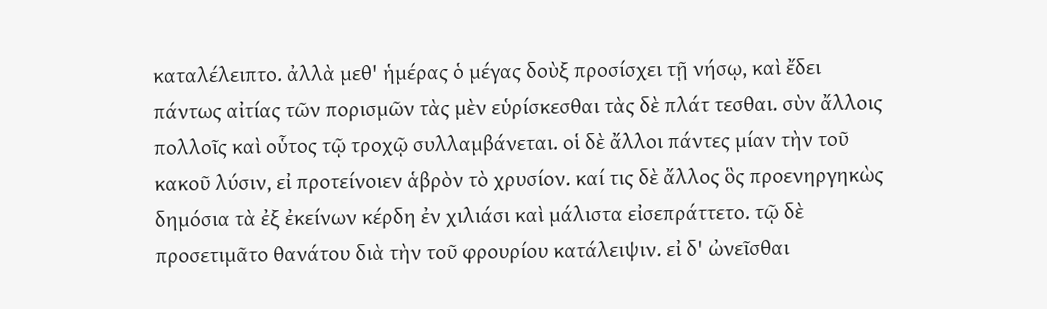καταλέλειπτο. ἀλλὰ μεθ' ἡμέρας ὁ μέγας δοὺξ προσίσχει τῇ νήσῳ, καὶ ἔδει πάντως αἰτίας τῶν πορισμῶν τὰς μὲν εὑρίσκεσθαι τὰς δὲ πλάτ τεσθαι. σὺν ἄλλοις πολλοῖς καὶ οὗτος τῷ τροχῷ συλλαμβάνεται. οἱ δὲ ἄλλοι πάντες μίαν τὴν τοῦ κακοῦ λύσιν, εἰ προτείνοιεν ἁβρὸν τὸ χρυσίον. καί τις δὲ ἄλλος ὃς προενηργηκὼς δημόσια τὰ ἐξ ἐκείνων κέρδη ἐν χιλιάσι καὶ μάλιστα εἰσεπράττετο. τῷ δὲ προσετιμᾶτο θανάτου διὰ τὴν τοῦ φρουρίου κατάλειψιν. εἰ δ' ὠνεῖσθαι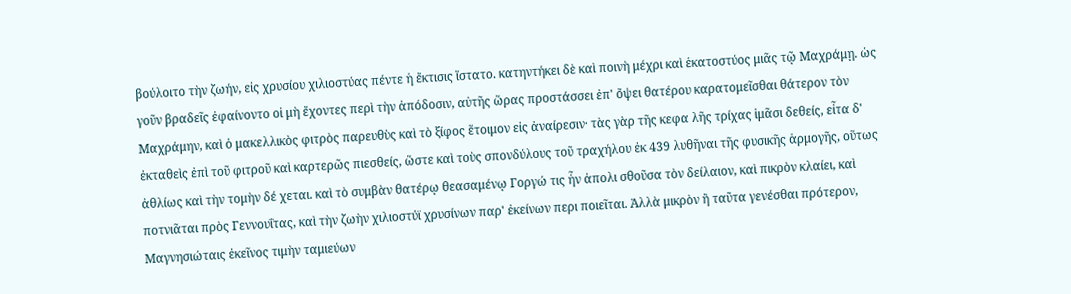βούλοιτο τὴν ζωήν, εἰς χρυσίου χιλιοστύας πέντε ἡ ἔκτισις ἵστατο. κατηντήκει δὲ καὶ ποινὴ μέχρι καὶ ἑκατοστύος μιᾶς τῷ Μαχράμῃ. ὡς γοῦν βραδεῖς ἐφαίνοντο οἱ μὴ ἔχοντες περὶ τὴν ἀπόδοσιν, αὐτῆς ὥρας προστάσσει ἐπ' ὄψει θατέρου καρατομεῖσθαι θάτερον τὸν Μαχράμην, καὶ ὁ μακελλικὸς φιτρὸς παρευθὺς καὶ τὸ ξίφος ἕτοιμον εἰς ἀναίρεσιν· τὰς γὰρ τῆς κεφα λῆς τρίχας ἱμᾶσι δεθείς, εἶτα δ' ἐκταθεὶς ἐπὶ τοῦ φιτροῦ καὶ καρτερῶς πιεσθείς, ὥστε καὶ τοὺς σπονδύλους τοῦ τραχήλου ἐκ 439 λυθῆναι τῆς φυσικῆς ἁρμογῆς, οὕτως ἀθλίως καὶ τὴν τομὴν δέ χεται. καὶ τὸ συμβὰν θατέρῳ θεασαμένῳ Γοργώ τις ἦν ἀπολι σθοῦσα τὸν δείλαιον, καὶ πικρὸν κλαίει, καὶ ποτνιᾶται πρὸς Γεννουΐτας, καὶ τὴν ζωὴν χιλιοστύϊ χρυσίνων παρ' ἐκείνων περι ποιεῖται. Ἀλλὰ μικρὸν ἢ ταῦτα γενέσθαι πρότερον, Μαγνησιώταις ἐκεῖνος τιμὴν ταμιεύων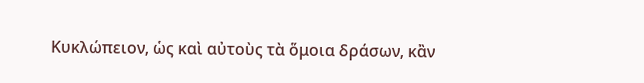Κυκλώπειον, ὡς καὶ αὐτοὺς τὰ ὅμοια δράσων, κἂν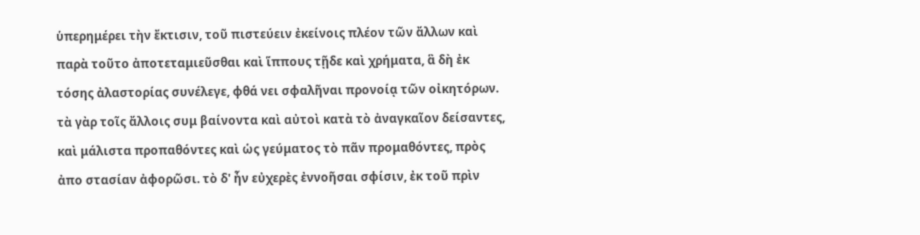ὑπερημέρει τὴν ἔκτισιν, τοῦ πιστεύειν ἐκείνοις πλέον τῶν ἄλλων καὶ παρὰ τοῦτο ἀποτεταμιεῦσθαι καὶ ἵππους τῇδε καὶ χρήματα, ἃ δὴ ἐκ τόσης ἀλαστορίας συνέλεγε, φθά νει σφαλῆναι προνοίᾳ τῶν οἰκητόρων. τὰ γὰρ τοῖς ἄλλοις συμ βαίνοντα καὶ αὐτοὶ κατὰ τὸ ἀναγκαῖον δείσαντες, καὶ μάλιστα προπαθόντες καὶ ὡς γεύματος τὸ πᾶν προμαθόντες, πρὸς ἀπο στασίαν ἀφορῶσι. τὸ δ' ἦν εὐχερὲς ἐννοῆσαι σφίσιν, ἐκ τοῦ πρὶν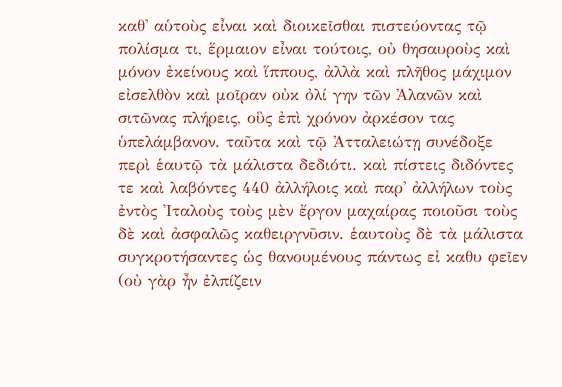καθ' αὑτοὺς εἶναι καὶ διοικεῖσθαι πιστεύοντας τῷ πολίσμα τι, ἕρμαιον εἶναι τούτοις, οὐ θησαυροὺς καὶ μόνον ἐκείνους καὶ ἵππους, ἀλλὰ καὶ πλῆθος μάχιμον εἰσελθὸν καὶ μοῖραν οὐκ ὀλί γην τῶν Ἀλανῶν καὶ σιτῶνας πλήρεις, οὓς ἐπὶ χρόνον ἀρκέσον τας ὑπελάμβανον. ταῦτα καὶ τῷ Ἀτταλειώτῃ συνέδοξε περὶ ἑαυτῷ τὰ μάλιστα δεδιότι. καὶ πίστεις διδόντες τε καὶ λαβόντες 440 ἀλλήλοις καὶ παρ' ἀλλήλων τοὺς ἐντὸς Ἰταλοὺς τοὺς μὲν ἔργον μαχαίρας ποιοῦσι τοὺς δὲ καὶ ἀσφαλῶς καθειργνῦσιν. ἑαυτοὺς δὲ τὰ μάλιστα συγκροτήσαντες ὡς θανουμένους πάντως εἰ καθυ φεῖεν (οὐ γὰρ ἦν ἐλπίζειν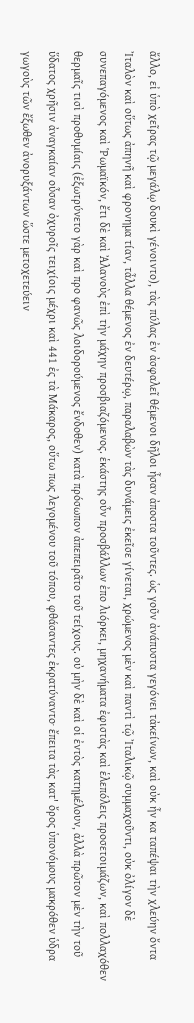ἄλλο, εἰ ὑπὸ χεῖρας τῷ μεγάλῳ δουκὶ γένοιντο), τὰς πύλας ἐν ἀσφαλεῖ θέμενοι δῆλοι ἦσαν ἀποστα τοῦντες. ὡς γοῦν ἀνάπυστα γεγόνει τἀκείνων, καὶ οὐκ ἦν κα ταπέψαι τὴν χλεύην ὄντα Ἰταλὸν καὶ οὕτως ἀπηνῆ καὶ φρονημα τίαν, τἆλλα θέμενος ἐν δευτέρῳ, παραλαβὼν τὰς δυνάμεις ἐκεῖσε γίνεται, χρώμενος μὲν καὶ παντὶ τῷ Ἰταλικῷ συμμαχοῦντι, οὐκ ὀλίγον δὲ συνεπαγόμενος καὶ Ῥωμαϊκόν, ἔτι δὲ καὶ Ἀλανοὺς ἐπὶ τὴν μάχην προσβιαζόμενος. ἑκάστης οὖν προσβάλλων ἐπο λιόρκει, μηχανήματα ἐφιστὰς καὶ ἑλεπόλεις προσετοιμάζων, καὶ πολλαχόθεν θερμαῖς τισὶ προθυμίαις (ἐξωτρύνετο γὰρ καὶ προ φανῶς λοιδορούμενος ἔνδοθεν) κατὰ πρόσωπον ἀπεπειρᾶτο τοῦ τείχους. οὐ μὴν δὲ καὶ οἱ ἐντὸς κατημέλουν, ἀλλὰ πρῶτον μὲν τὴν τοῦ ὕδατος χρῆσιν ἀναγκαίαν οὖσαν ὀχυροῖς τειχίοις μέχρι καὶ 441 ἐς τὰ Μάκαρος, οὕτω πως λεγομένου τοῦ τόπου, φθάσαντες ἐκρατύναντο· ἔπειτα τὰς κατ' ὄρος ὑπονόμους μακρόθεν ὑδρα γωγοὺς τῶν ἔξωθεν ἀνορυξάντων ὥστε μετοχετεύειν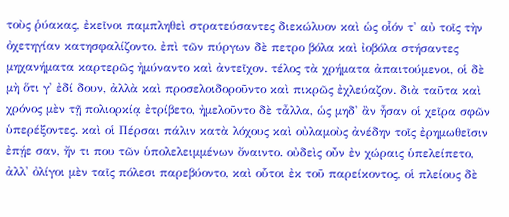τοὺς ῥύακας, ἐκεῖνοι παμπληθεὶ στρατεύσαντες διεκώλυον καὶ ὡς οἷόν τ' αὐ τοῖς τὴν ὀχετηγίαν κατησφαλίζοντο. ἐπὶ τῶν πύργων δὲ πετρο βόλα καὶ ἰοβόλα στήσαντες μηχανήματα καρτερῶς ἠμύναντο καὶ ἀντεῖχον. τέλος τὰ χρήματα ἀπαιτούμενοι, οἱ δὲ μὴ ὅτι γ' ἐδί δουν, ἀλλὰ καὶ προσελοιδοροῦντο καὶ πικρῶς ἐχλεύαζον. διὰ ταῦτα καὶ χρόνος μὲν τῇ πολιορκίᾳ ἐτρίβετο, ἠμελοῦντο δὲ τἆλλα, ὡς μηδ' ἂν ἦσαν οἱ χεῖρα σφῶν ὑπερέξοντες. καὶ οἱ Πέρσαι πάλιν κατὰ λόχους καὶ οὐλαμοὺς ἀνέδην τοῖς ἐρημωθεῖσιν ἐπῄε σαν, ἤν τι που τῶν ὑπολελειμμένων ὄναιντο. οὐδεὶς οὖν ἐν χώραις ὑπελείπετο, ἀλλ' ὀλίγοι μὲν ταῖς πόλεσι παρεβύοντο, καὶ οὗτοι ἐκ τοῦ παρείκοντος, οἱ πλείους δὲ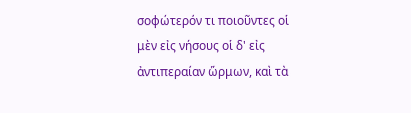σοφώτερόν τι ποιοῦντες οἱ μὲν εἰς νήσους οἱ δ' εἰς ἀντιπεραίαν ὥρμων, καὶ τὰ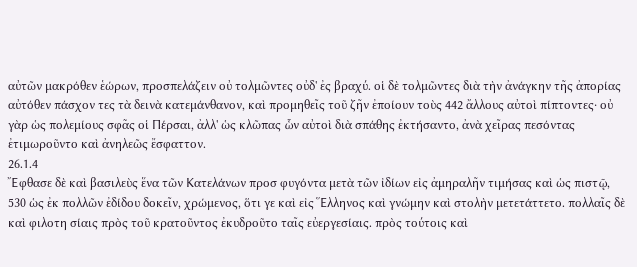αὐτῶν μακρόθεν ἑώρων, προσπελάζειν οὐ τολμῶντες οὐδ' ἐς βραχύ. οἱ δὲ τολμῶντες διὰ τὴν ἀνάγκην τῆς ἀπορίας αὐτόθεν πάσχον τες τὰ δεινὰ κατεμάνθανον, καὶ προμηθεῖς τοῦ ζῆν ἐποίουν τοὺς 442 ἄλλους αὐτοὶ πίπτοντες· οὐ γὰρ ὡς πολεμίους σφᾶς οἱ Πέρσαι, ἀλλ' ὡς κλῶπας ὧν αὐτοὶ διὰ σπάθης ἐκτήσαντο, ἀνὰ χεῖρας πεσόντας ἐτιμωροῦντο καὶ ἀνηλεῶς ἔσφαττον.
26.1.4
Ἔφθασε δὲ καὶ βασιλεὺς ἕνα τῶν Κατελάνων προσ φυγόντα μετὰ τῶν ἰδίων εἰς ἀμηραλῆν τιμήσας καὶ ὡς πιστῷ, 530 ὡς ἐκ πολλῶν ἐδίδου δοκεῖν, χρώμενος, ὅτι γε καὶ εἰς Ἕλληνος καὶ γνώμην καὶ στολὴν μετετάττετο. πολλαῖς δὲ καὶ φιλοτη σίαις πρὸς τοῦ κρατοῦντος ἐκυδροῦτο ταῖς εὐεργεσίαις. πρὸς τούτοις καὶ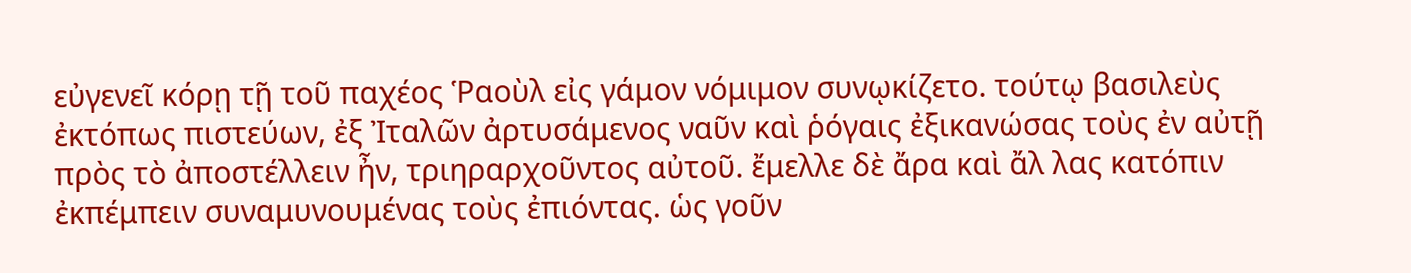εὐγενεῖ κόρῃ τῇ τοῦ παχέος Ῥαοὺλ εἰς γάμον νόμιμον συνῳκίζετο. τούτῳ βασιλεὺς ἐκτόπως πιστεύων, ἐξ Ἰταλῶν ἀρτυσάμενος ναῦν καὶ ῥόγαις ἐξικανώσας τοὺς ἐν αὐτῇ πρὸς τὸ ἀποστέλλειν ἦν, τριηραρχοῦντος αὐτοῦ. ἔμελλε δὲ ἄρα καὶ ἄλ λας κατόπιν ἐκπέμπειν συναμυνουμένας τοὺς ἐπιόντας. ὡς γοῦν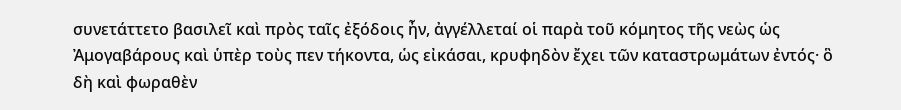συνετάττετο βασιλεῖ καὶ πρὸς ταῖς ἐξόδοις ἦν, ἀγγέλλεταί οἱ παρὰ τοῦ κόμητος τῆς νεὼς ὡς Ἀμογαβάρους καὶ ὑπὲρ τοὺς πεν τήκοντα, ὡς εἰκάσαι, κρυφηδὸν ἔχει τῶν καταστρωμάτων ἐντός· ὃ δὴ καὶ φωραθὲν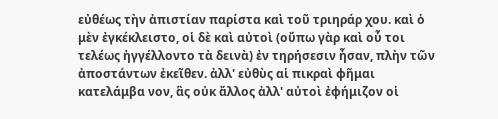εὐθέως τὴν ἀπιστίαν παρίστα καὶ τοῦ τριηράρ χου. καὶ ὁ μὲν ἐγκέκλειστο, οἱ δὲ καὶ αὐτοὶ (οὔπω γὰρ καὶ οὗ τοι τελέως ἠγγέλλοντο τὰ δεινὰ) ἐν τηρήσεσιν ἦσαν, πλὴν τῶν ἀποστάντων ἐκεῖθεν. ἀλλ' εὐθὺς αἱ πικραὶ φῆμαι κατελάμβα νον, ἃς οὐκ ἄλλος ἀλλ' αὐτοὶ ἐφήμιζον οἱ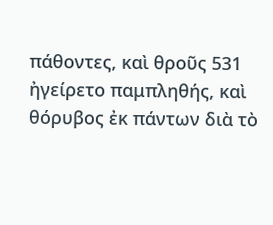πάθοντες, καὶ θροῦς 531 ἠγείρετο παμπληθής, καὶ θόρυβος ἐκ πάντων διὰ τὸ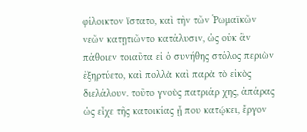φίλοικτον ἵστατο, καὶ τὴν τῶν Ῥωμαϊκῶν νεῶν κατῃτιῶντο κατάλυσιν, ὡς οὐκ ἂν πάθοιεν τοιαῦτα εἰ ὁ συνήθης στόλος περιὼν ἐξηρτύετο, καὶ πολλὰ καὶ παρὰ τὸ εἰκὸς διελάλουν. τοῦτο γνοὺς πατριάρ χης, ἀπάρας ὡς εἶχε τῆς κατοικίας ᾗ που κατῴκει, ἔργον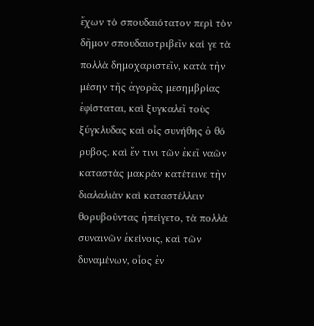ἔχων τὸ σπουδαιότατον περὶ τὸν δῆμον σπουδαιοτριβεῖν καί γε τὰ πολλὰ δημοχαριστεῖν, κατὰ τὴν μέσην τῆς ἀγορᾶς μεσημβρίας ἐφίσταται, καὶ ξυγκαλεῖ τοὺς ξύγκλυδας καὶ οἷς συνήθης ὁ θό ρυβος. καὶ ἔν τινι τῶν ἐκεῖ ναῶν καταστὰς μακρὰν κατέτεινε τὴν διαλαλιὰν καὶ καταστέλλειν θορυβοῦντας ἠπείγετο, τὰ πολλὰ συναινῶν ἐκείνοις, καὶ τῶν δυναμένων, οἷος ἐν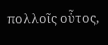πολλοῖς οὗτος,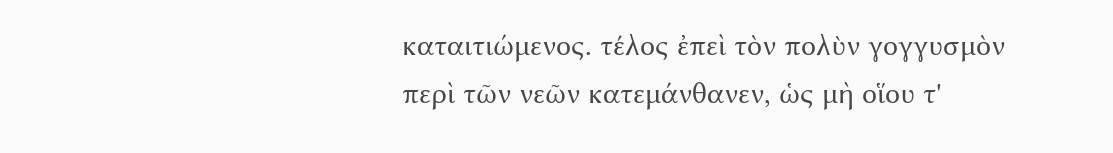καταιτιώμενος. τέλος ἐπεὶ τὸν πολὺν γογγυσμὸν περὶ τῶν νεῶν κατεμάνθανεν, ὡς μὴ οἵου τ'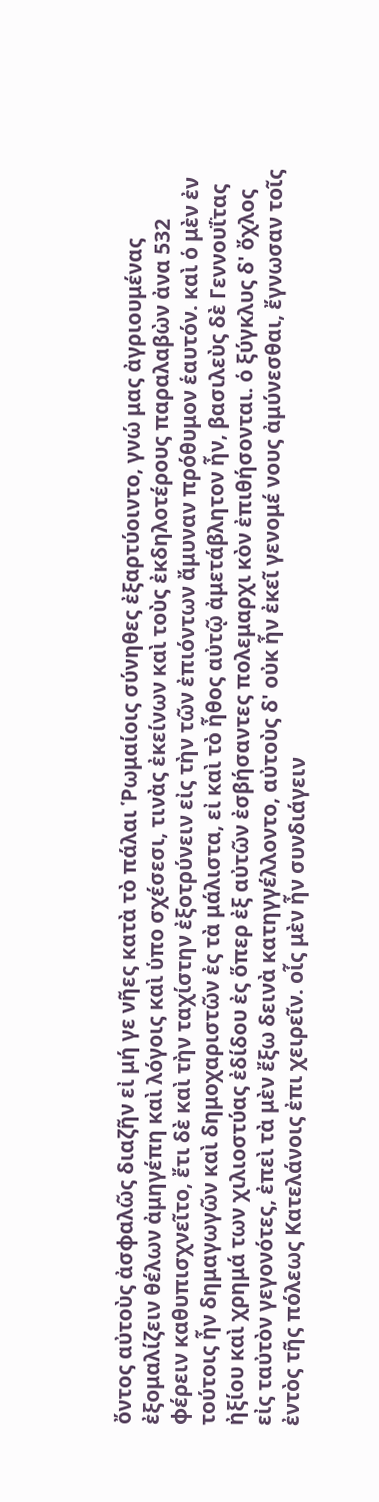ὄντος αὐτοὺς ἀσφαλῶς διαζῆν εἰ μή γε νῆες κατὰ τὸ πάλαι Ῥωμαίοις σύνηθες ἐξαρτύοιντο, γνώ μας ἀγριουμένας ἐξομαλίζειν θέλων ἀμηγέπη καὶ λόγοις καὶ ὑπο σχέσεσι, τινὰς ἐκείνων καὶ τοὺς ἐκδηλοτέρους παραλαβὼν ἀνα 532 φέρειν καθυπισχνεῖτο, ἔτι δὲ καὶ τὴν ταχίστην ἐξοτρύνειν εἰς τὴν τῶν ἐπιόντων ἄμυναν πρόθυμον ἑαυτόν. καὶ ὁ μὲν ἐν τούτοις ἦν δημαγωγῶν καὶ δημοχαριστῶν ἐς τὰ μάλιστα, εἰ καὶ τὸ ἦθος αὐτῷ ἀμετάβλητον ἦν, βασιλεὺς δὲ Γεννουΐτας ἠξίου καὶ χρημά των χιλιοστύας ἐδίδου ἐς ὅπερ ἐξ αὐτῶν ἐσβήσαντες πολεμαρχι κὸν ἐπιθήσονται. ὁ ξύγκλυς δ' ὄχλος εἰς ταὐτὸν γεγονότες, ἐπεὶ τὰ μὲν ἔξω δεινὰ κατηγγέλλοντο, αὐτοὺς δ' οὐκ ἦν ἐκεῖ γενομέ νους ἀμύνεσθαι, ἔγνωσαν τοῖς ἐντὸς τῆς πόλεως Κατελάνοις ἐπι χειρεῖν. οἷς μὲν ἦν συνδιάγειν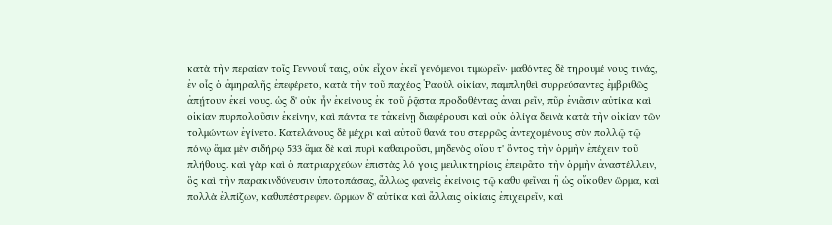κατὰ τὴν περαίαν τοῖς Γεννουΐ ταις, οὐκ εἶχον ἐκεῖ γενόμενοι τιμωρεῖν· μαθόντες δὲ τηρουμέ νους τινάς, ἐν οἷς ὁ ἀμηραλῆς ἐπεφέρετο, κατὰ τὴν τοῦ παχέος Ῥαοὺλ οἰκίαν, παμπληθεὶ συρρεύσαντες ἐμβριθῶς ἀπῄτουν ἐκεί νους. ὡς δ' οὐκ ἦν ἐκείνους ἐκ τοῦ ῥᾷστα προδοθέντας ἀναι ρεῖν, πῦρ ἐνιᾶσιν αὐτίκα καὶ οἰκίαν πυρπολοῦσιν ἐκείνην, καὶ πάντα τε τἀκείνῃ διαφέρουσι καὶ οὐκ ὀλίγα δεινὰ κατὰ τὴν οἰκίαν τῶν τολμώντων ἐγίνετο. Κατελάνους δὲ μέχρι καὶ αὐτοῦ θανά του στερρῶς ἀντεχομένους σὺν πολλῷ τῷ πόνῳ ἅμα μὲν σιδήρῳ 533 ἅμα δὲ καὶ πυρὶ καθαιροῦσι, μηδενὸς οἵου τ' ὄντος τὴν ὁρμὴν ἐπέχειν τοῦ πλήθους. καὶ γὰρ καὶ ὁ πατριαρχεύων ἐπιστὰς λό γοις μειλικτηρίοις ἐπειρᾶτο τὴν ὁρμὴν ἀναστέλλειν, ὃς καὶ τὴν παρακινδύνευσιν ὑποτοπάσας, ἄλλως φανεὶς ἐκείνοις τῷ καθυ φεῖναι ἢ ὡς οἴκοθεν ὥρμα, καὶ πολλὰ ἐλπίζων, καθυπέστρεφεν. ὥρμων δ' αὐτίκα καὶ ἄλλαις οἰκίαις ἐπιχειρεῖν, καὶ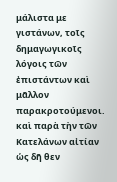μάλιστα με γιστάνων, τοῖς δημαγωγικοῖς λόγοις τῶν ἐπιστάντων καὶ μᾶλλον παρακροτούμενοι. καὶ παρὰ τὴν τῶν Κατελάνων αἰτίαν ὡς δῆ θεν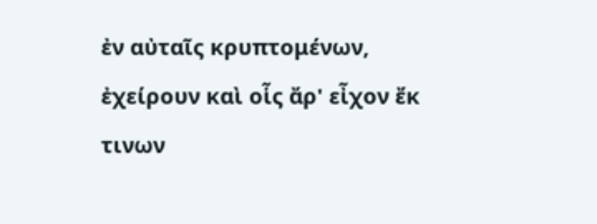ἐν αὐταῖς κρυπτομένων, ἐχείρουν καὶ οἷς ἄρ' εἶχον ἔκ τινων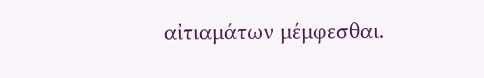αἰτιαμάτων μέμφεσθαι.